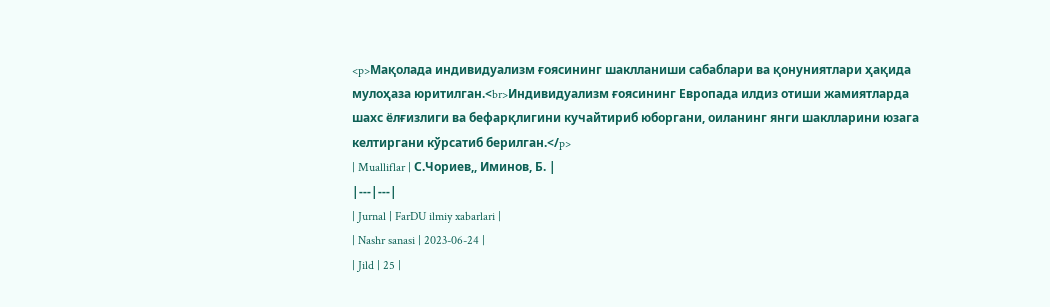<p>Мақолада индивидуализм ғоясининг шаклланиши сабаблари ва қонуниятлари ҳақида мулоҳаза юритилган.<br>Индивидуализм ғоясининг Европада илдиз отиши жамиятларда шахс ёлғизлиги ва бефарқлигини кучайтириб юборгани, оиланинг янги шаклларини юзага келтиргани кўрсатиб берилган.</p>
| Mualliflar | С.Чориев,, Иминов, Б. |
|---|---|
| Jurnal | FarDU ilmiy xabarlari |
| Nashr sanasi | 2023-06-24 |
| Jild | 25 |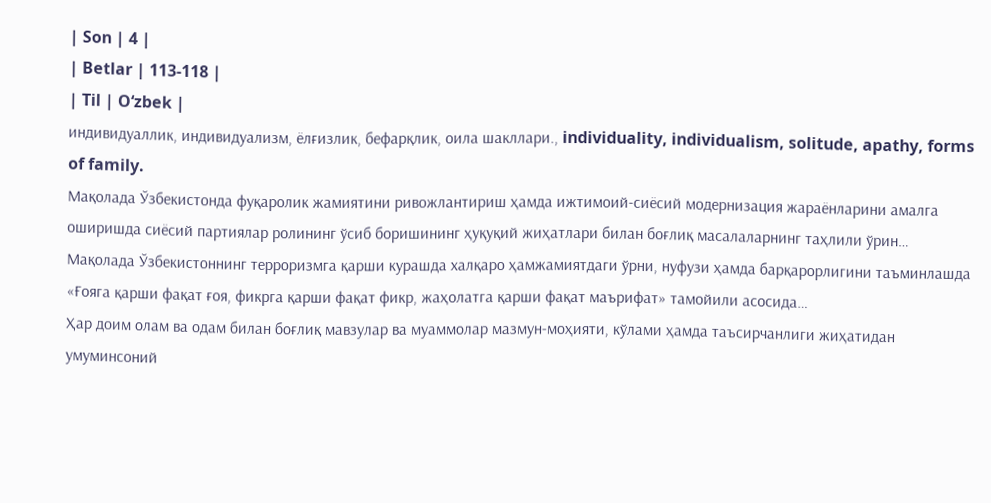| Son | 4 |
| Betlar | 113-118 |
| Til | O‘zbek |
индивидуаллик, индивидуализм, ёлғизлик, бефарқлик, оила шакллари., individuality, individualism, solitude, apathy, forms of family.
Мақолада Ўзбекистонда фуқаролик жамиятини ривожлантириш ҳамда ижтимоий-сиёсий модернизация жараёнларини амалга оширишда сиёсий партиялар ролининг ўсиб боришининг ҳуқуқий жиҳатлари билан боғлиқ масалаларнинг таҳлили ўрин…
Мақолада Ўзбекистоннинг терроризмга қарши курашда халқаро ҳамжамиятдаги ўрни, нуфузи ҳамда барқарорлигини таъминлашда «Ғояга қарши фақат ғоя, фикрга қарши фақат фикр, жаҳолатга қарши фақат маърифат» тамойили асосида…
Ҳар доим олам ва одам билан боғлиқ мавзулар ва муаммолар мазмун-моҳияти, кўлами ҳамда таъсирчанлиги жиҳатидан умуминсоний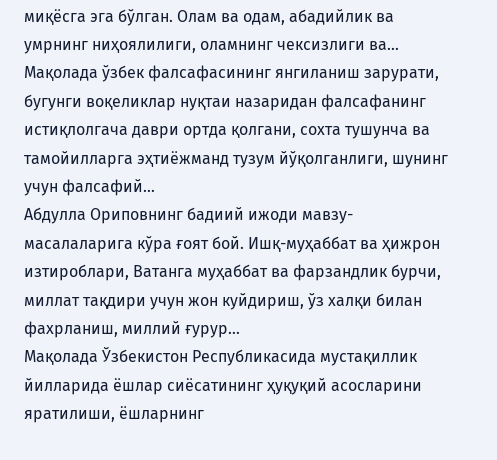миқёсга эга бўлган. Олам ва одам, абадийлик ва умрнинг ниҳоялилиги, оламнинг чексизлиги ва…
Мақолада ўзбек фалсафасининг янгиланиш зарурати, бугунги воқеликлар нуқтаи назаридан фалсафанинг истиқлолгача даври ортда қолгани, сохта тушунча ва тамойилларга эҳтиёжманд тузум йўқолганлиги, шунинг учун фалсафий…
Абдулла Ориповнинг бадиий ижоди мавзу-масалаларига кўра ғоят бой. Ишқ-муҳаббат ва ҳижрон изтироблари, Ватанга муҳаббат ва фарзандлик бурчи, миллат тақдири учун жон куйдириш, ўз халқи билан фахрланиш, миллий ғурур…
Мақолада Ўзбекистон Республикасида мустақиллик йилларида ёшлар сиёсатининг ҳуқуқий асосларини яратилиши, ёшларнинг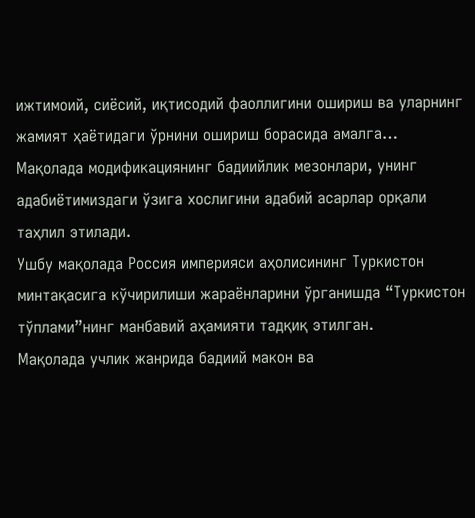ижтимоий, сиёсий, иқтисодий фаоллигини ошириш ва уларнинг жамият ҳаётидаги ўрнини ошириш борасида амалга…
Мақолада модификациянинг бадиийлик мезонлари, унинг адабиётимиздаги ўзига хослигини адабий асарлар орқали таҳлил этилади.
Ушбу мақолада Россия империяси аҳолисининг Туркистон минтақасига кўчирилиши жараёнларини ўрганишда “Туркистон тўплами”нинг манбавий аҳамияти тадқиқ этилган.
Мақолада учлик жанрида бадиий макон ва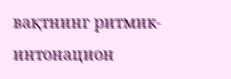вақтнинг ритмик-интонацион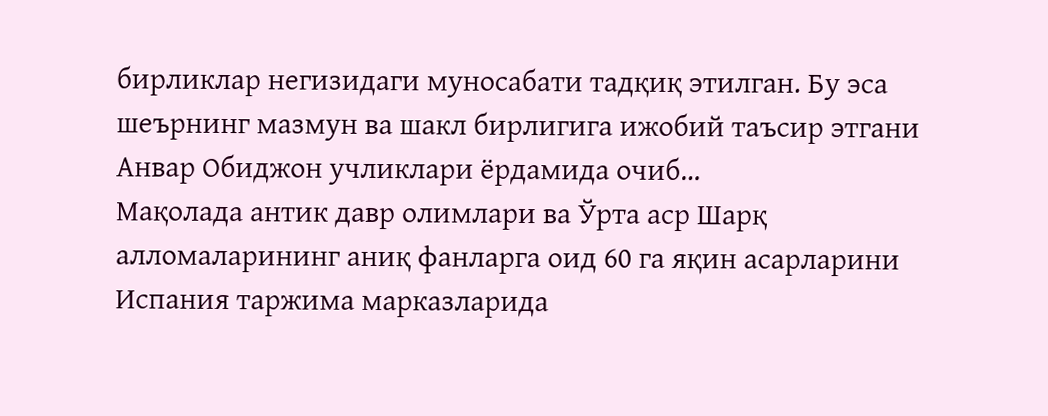бирликлар негизидаги муносабати тадқиқ этилган. Бу эса шеърнинг мазмун ва шакл бирлигига ижобий таъсир этгани Анвар Обиджон учликлари ёрдамида очиб…
Мақолада антик давр олимлари ва Ўрта аср Шарқ алломаларининг аниқ фанларга оид 60 га яқин асарларини Испания таржима марказларида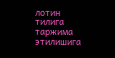лотин тилига таржима этилишига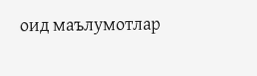оид маълумотлар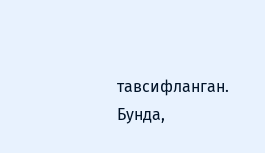тавсифланган. Бунда,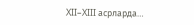XII–XIII асрларда…